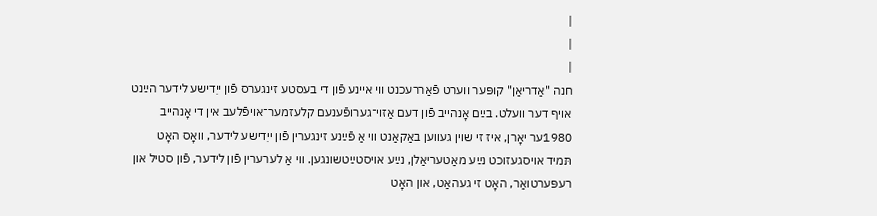|
|
|
חנה "אַדריאַן" קופּער ווערט פֿאַררעכנט ווי איינע פֿון די בעסטע זינגערס פֿון ייִדישע לידער הײַנט אויף דער וועלט. בײַם אָנהייב פֿון דעם אַזוי־גערופֿענעם קלעזמער־אויפֿלעב אין די אָנהייב 1980ער יאָרן, איז זי שוין געווען באַקאַנט ווי אַ פֿײַנע זינגערין פֿון ייִדישע לידער, וואָס האָט תּמיד אויסגעזוכט נײַע מאַטעריאַלן, נײַע אויסטײַטשונגען. ווי אַ לערערין פֿון לידער, פֿון סטיל און רעפּערטואַר, האָט זי געהאַט, און האָט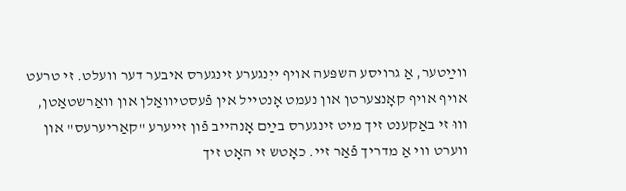ווײַטער, אַ גרויסע השפּעה אויף ייִנגערע זינגערס איבער דער וועלט. זי טרעט אויף אויף קאָנצערטן און נעמט אָנטייל אין פֿעסטיוואַלן און וואַרשטאַטן, וווּ זי באַקענט זיך מיט זינגערס בײַם אָנהייב פֿון זייערע "קאַריערעס" און ווערט ווי אַ מדריך פֿאַר זיי. כאָטש זי האָט זיך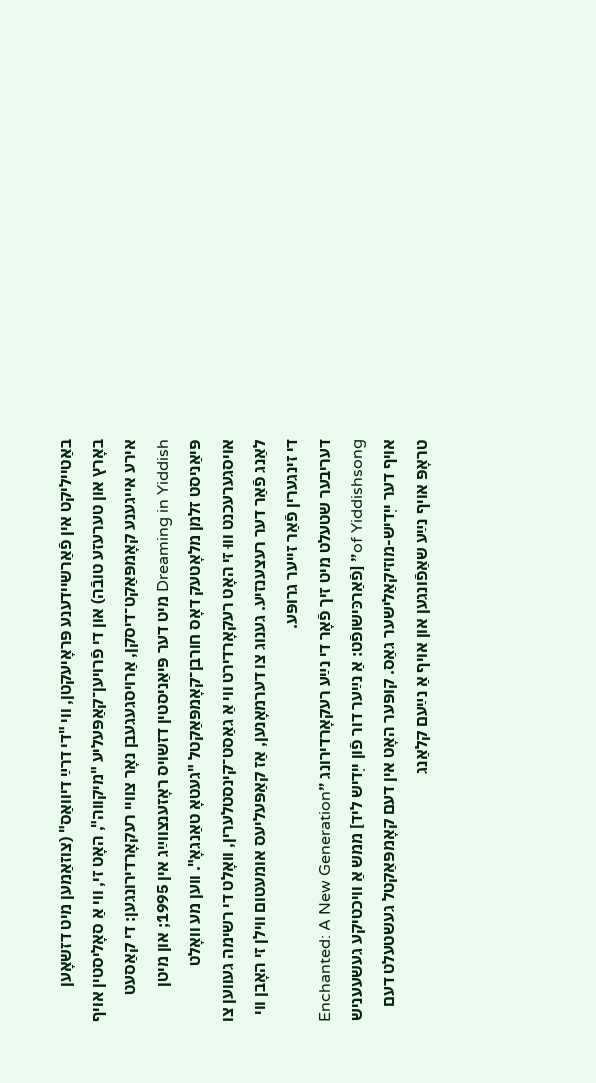באַטייליקט אין פֿאַרשיידענע פּראָיעקטן, ווי "די דרײַ דיוואַס" (צוזאַמען מיט דזשאָען באָרץ און טערעזע טובֿה) און די פֿרויען־קאַפּעליע "מיקווה", האָט זי, ווי אַ סאָליסטין אויף אירע אייגענע קאָמפּאַקט־דיסקן, אַרויסגעגעבן נאָר צוויי רעקאָרדירונגען: די קאַסעט Dreaming in Yiddish מיט דער פּיאַניסטין דזשויס ראָזענצווײַג אין 1995; און מיטן פּיאַניסט זלמן מלאָטעק דאָס חורבן־קאָמפּאַקטל "געטאָ טאַנגאָ". ווען מע וואָלט אויסגערעכנט וווּ זי האָט רעקאָרדירט ווי אַ גאַסט־קינסטלערין, וואָלט די רשימה געווען צו לאַנג פֿאַר דער רעצענזיע. גענוג צו דערמאָנען, אַז קאַפּעליעס אומעטום ווילן זי האָבן ווי די זינגערין פֿאַר זייער גרופּע.
דעריבער שטעלט מיט זיך פֿאָר די נײַע רעקאָרדירונג ״Enchanted: A New Generation of Yiddishsong״ [פֿאַרכּישופֿט: אַ נײַער דור פֿון ייִדיש ליד] ממש אַ וויכטיקע געשעעניש אויף דער ייִדיש-מוזיקאַלישער גאַס. קופּער האָט אין דעם קאָמפּאַקטל געשטעלט דעם טראָפּ אויף נײַע שאַפֿונגען און אויף אַ נײַעם קלאַנג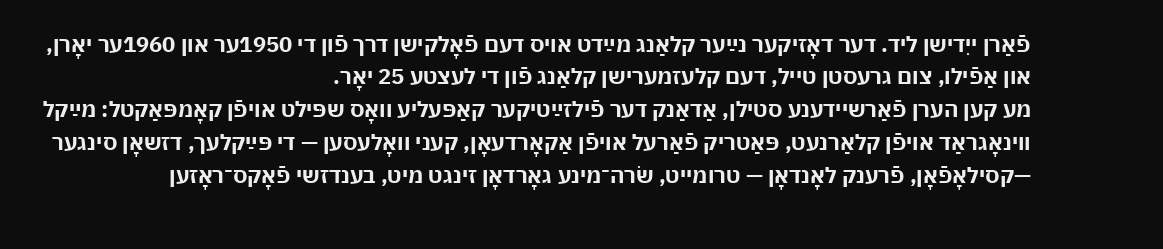פֿאַרן ייִדישן ליד. דער דאָזיקער נײַער קלאַנג מײַדט אויס דעם פֿאָלקישן דרך פֿון די 1950ער און 1960ער יאָרן, און אַפֿילו, צום גרעסטן טייל, דעם קלעזמערישן קלאַנג פֿון די לעצטע 25 יאָר.
מע קען הערן פֿאַרשיידענע סטילן, אַדאַנק דער פֿילזײַטיקער קאַפּעליע וואָס שפּילט אויפֿן קאָמפּאַקטל: מײַקל ווינאָגראַד אויפֿן קלאַרנעט, פּאַטריק פֿאַרעל אויפֿן אַקאָרדעאָן, קעני וואָלעסען — די פּײַקלעך, דזשאָן סינגער —קסילאָפֿאָן, פֿרענק לאָנדאָן — טרומייט, שׂרה־מינע גאָרדאָן זינגט מיט, בענדזשי פֿאָקס־ראָזען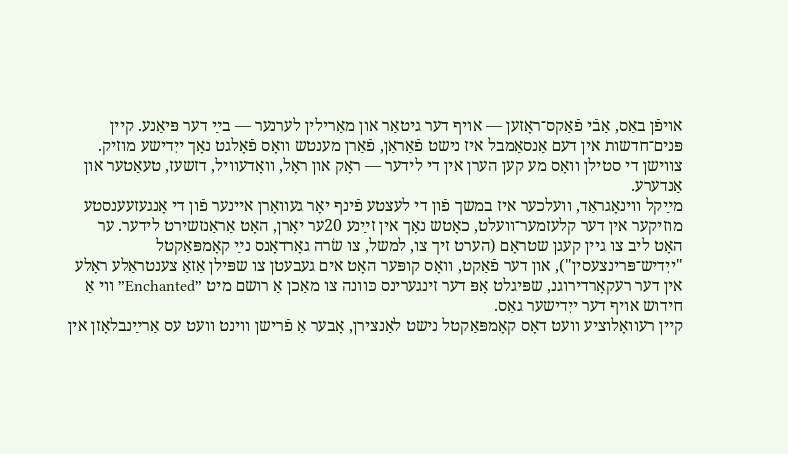אויפֿן באַס, אַבֿי פֿאַקס־ראָזען — אויף דער גיטאַר און מאַרילין לערנער — בײַ דער פּיאַנע. קיין פּנים־חדשות אין דעם אַנסאַמבל איז נישט פֿאַראַן, פֿאַרן מענטש וואָס פֿאָלגט נאָך ייִדישע מוזיק. צווישן די סטילן וואָס מע קען הערן אין די לידער — ראָק און ראָל, וואָדעוויל, דזשעז, טעאַטער און אַנדערע.
מײַקל ווינאָגראַד, וועלכער איז במשך פֿון די לעצטע פֿינף יאָר געוואָרן איינער פֿון די אָנגעזעענסטע מוזיקער אין דער קלעזמער־וועלט, כאָטש נאָך אין זײַנע 20ער יאָרן, האָט אַראַנזשירט לידער. ער האָט ליב צו גיין קעגן שטראָם (הערט זיך צו, למשל, צו שׂרה גאָרדאָנס נײַ קאָמפּאַקטל "ייִדיש־פּרינצעסין"), און דער פֿאַקט, וואָס קופּער האָט אים געבעטן צו שפּילן אַזאַ צענטראַלע ראָלע אין דער רעקאָרדירוגנ, שפּיגלט אָפּ דער זינגערינס כּוונה צו מאַכן אַ רושם מיט ״Enchanted״ ווי אַ חידוש אויף דער ייִדישער גאַס.
קיין רעוואָלוציע וועט דאָס קאָמפּאַקטל נישט לאַנצירן, אָבער אַ פֿרישן ווינט וועט עס אַרײַנבלאָזן אין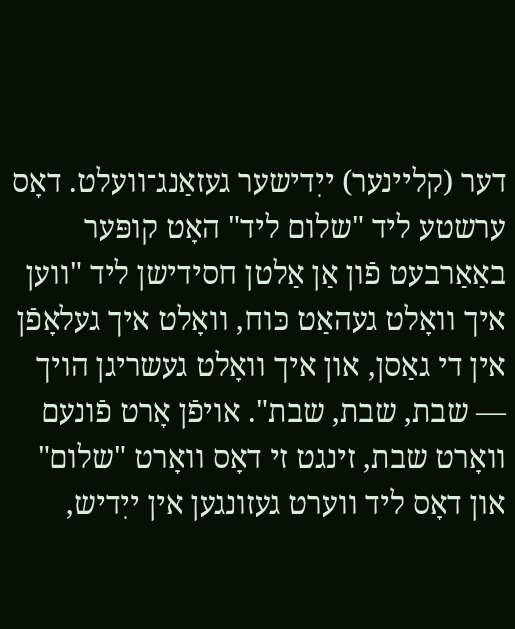דער (קליינער) ייִדישער געזאַנג־וועלט. דאָס ערשטע ליד "שלום ליד" האָט קופּער באַאַרבעט פֿון אַן אַלטן חסידישן ליד "ווען איך וואָלט געהאַט כּוח, וואָלט איך געלאָפֿן אין די גאַסן, און איך וואָלט געשריגן הויך — שבת, שבת, שבת". אויפֿן אָרט פֿונעם וואָרט שבת, זינגט זי דאָס וואָרט "שלום" און דאָס ליד ווערט געזונגען אין ייִדיש,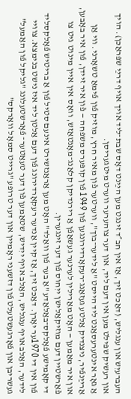העברעיִש און ענגליש, (דאַכט זיך, אַז אין חב״ד זינגט מען הײַנט דאָס שבת־ליד אויך אויף דרײַ שפּראַכן). הויך און רעשיק שפּילט מען אין דעם ליד, און דער צוהערער ווערט מיטגעריסן.
אַ גאָר אינטערעסאַנט ליד הייסט "אַ לידער־בוך", ווערטער פֿון מאיר חרץ, מוזיק פֿון פֿימאַ טשאָרני. ווי אַן אַרײַנפֿיר, ניצנדיק אַלטע געזאַנג־רעקאָרדירונגען פֿון 1949 פֿון קופּערס משפּחה — פֿון איר זיידן, פֿון איר באָבען, און איר מאַמען — האָט מאַרילין לערנער געשאַפֿן אַ רירנדיקן קלאַנג־מאָנטאַזש, וואָס אין איין מינוט גיט צו פֿאַרשטיין דעם מוזיקאַלישן ייִחוס פֿון דער זינגערין.
די קאָמישע פֿאָלקס־באַלאַדע "אַ בער פֿון וואַלד" האָט מען אַראַנזשירט אינעם סטיל פֿון אַ בריטיש פֿאָלקסליד פֿון אין די 1970ער יאָרן. דאַכט זיך, אַז קיין אַנדער רעקאָרדירונג פֿון דעם אַלטן ליד איז נישט בנימצא. צוויי לידער, האַלב אויף ענגליש, האַלב אויף ייִדיש, שטאַמען פֿון דער טעאַטער־ פֿאָרשטעלונג "גליקל פֿון האַמעל" געשריבן און פֿאָרגעשטעלט פֿון דזשעני ראָמיין און דער טרופּע "גרייט סמאָל וואָרקס"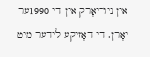אין ניו־יאָרק אין די 1990ער יאָרן. די דאָזיקע לידער מיט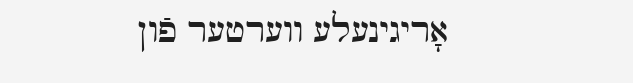אָריגינעלע ווערטער פֿון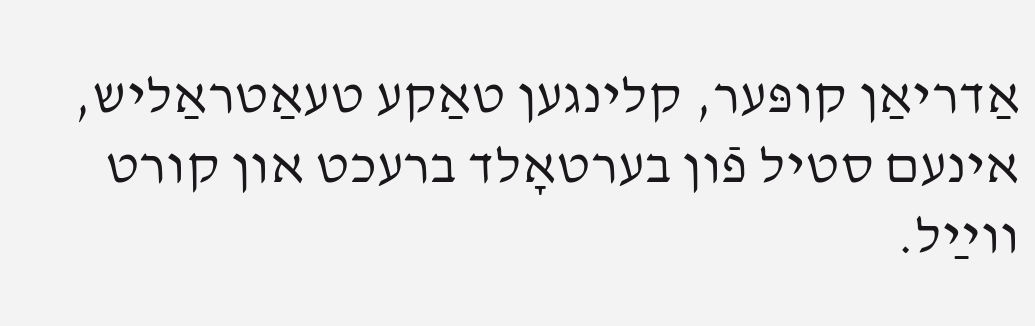אַדריאַן קופּער, קלינגען טאַקע טעאַטראַליש, אינעם סטיל פֿון בערטאָלד ברעכט און קורט ווײַל.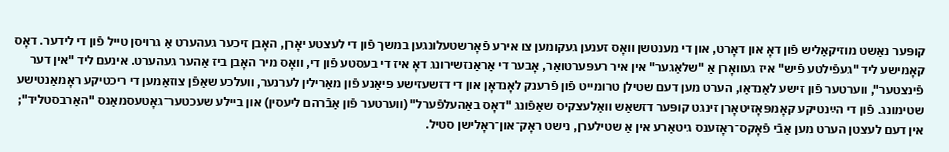קופּער נאַשט מוזיקאַליש פֿון דאָ און דאָרט, און די מענטשן וואָס זענען געקומען צו אירע פֿאָרשטעלונגען במשך פֿון די לעצטע יאָרן, האָבן זיכער געהערט אַ גרויסן טייל פֿון די לידער. דאָס קאָמישע ליד "געפֿילטע פֿיש" איז געוואָרן אַ "שלאַגער" אין איר רעפּערטואַר, אָבער די אַראַנזשירונג דאָ איז די בעסטע פֿון די, וואָס מיר האָבן ביז אַהער געהערט. אינעם ליד "אין דער פֿינצטער", ווערטער פֿון זישע לאַנדאַו, הערט מען דעם שטילן טרומייט פֿון פֿרענק לאָנדאָן און די דזשעזישע פּיאַנע פֿון מאַרילין לערנער, וועלכע שאַפֿן צוזאַמען די ריכטיקע ראָמאַנטישע שטימונג. פֿון די הײַנטיקע קאָמפּאָזיטאָרן זינגט קופּער דזשאַש וואַלעצקיס שאַפֿונג "דאָס באַהעלפֿערל" (ווערטער פֿון אַבֿרהם ליעסין) און ביילע שעכטער־גאָטעסמאַנס "האַרבסטליד"; אין דעם לעצטן הערט מען אַבֿי פֿאָקס־ראָזענס גיטאַרע אין אַ שטילערן, נישט ראָק־און־ראָלישן סטיל.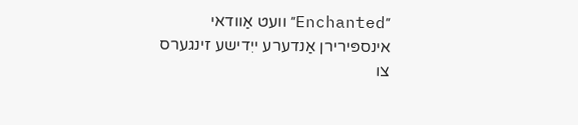״Enchanted״ וועט אַוודאי אינספּירירן אַנדערע ייִדישע זינגערס צו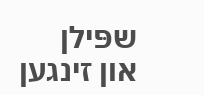שפּילן און זינגען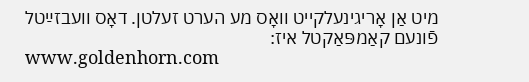מיט אַן אָריגינעלקייט וואָס מע הערט זעלטן. דאָס וועבזײַטל פֿונעם קאַמפּאַקטל איז:
www.goldenhorn.com